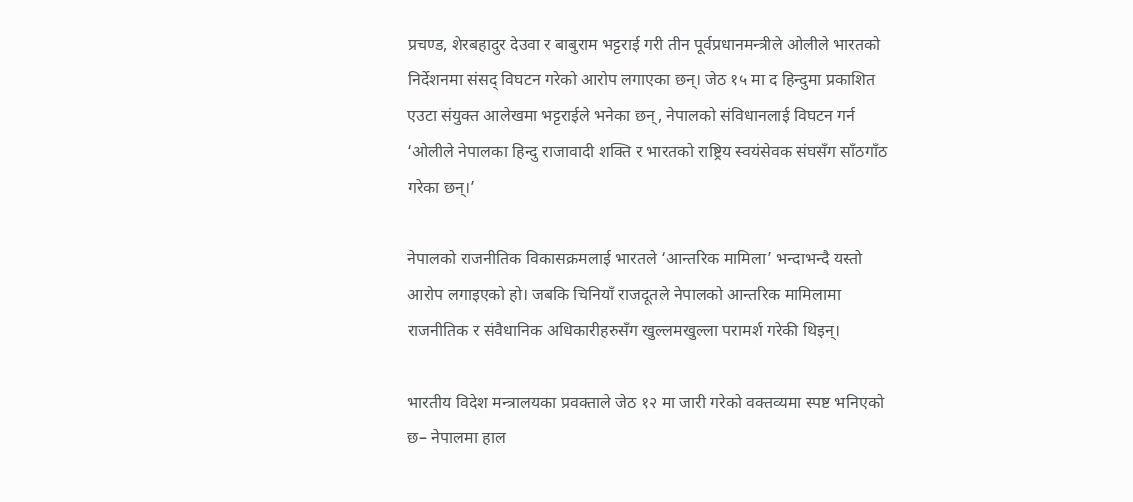प्रचण्ड, शेरबहादुर देउवा र बाबुराम भट्टराई गरी तीन पूर्वप्रधानमन्त्रीले ओलीले भारतको निर्देशनमा संसद् विघटन गरेको आरोप लगाएका छन्। जेठ १५ मा द हिन्दुमा प्रकाशित एउटा संयुक्त आलेखमा भट्टराईले भनेका छन्, नेपालको संविधानलाई विघटन गर्न ‘ओलीले नेपालका हिन्दु राजावादी शक्ति र भारतको राष्ट्रिय स्वयंसेवक संघसँग साँठगाँठ गरेका छन्।’

नेपालको राजनीतिक विकासक्रमलाई भारतले ‘आन्तरिक मामिला’ भन्दाभन्दै यस्तो आरोप लगाइएको हो। जबकि चिनियाँ राजदूतले नेपालको आन्तरिक मामिलामा राजनीतिक र संवैधानिक अधिकारीहरुसँग खुल्लमखुल्ला परामर्श गरेकी थिइन्।

भारतीय विदेश मन्त्रालयका प्रवक्ताले जेठ १२ मा जारी गरेको वक्तव्यमा स्पष्ट भनिएको छ– नेपालमा हाल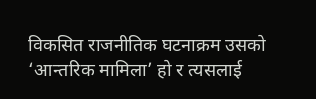विकसित राजनीतिक घटनाक्रम उसको ‘आन्तरिक मामिला’ हो र त्यसलाई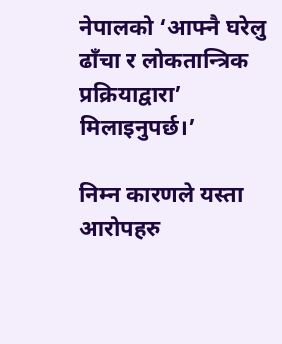नेपालको ‘आफ्नै घरेलु ढाँचा र लोकतान्त्रिक प्रक्रियाद्वारा’ मिलाइनुपर्छ।’

निम्न कारणले यस्ता आरोपहरु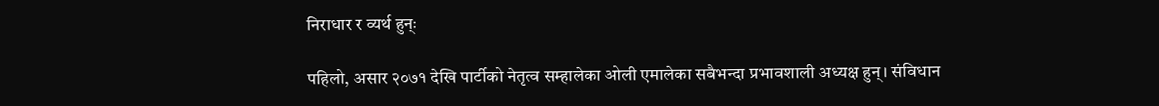निराधार र व्यर्थ हुन्ः

पहिलो, असार २०७१ देखि पार्टीको नेतृत्व सम्हालेका ओली एमालेका सबैभन्दा प्रभावशाली अध्यक्ष हुन्। संविधान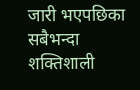जारी भएपछिका सबैभन्दा शक्तिशाली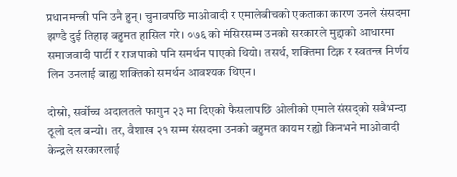प्रधानमन्त्री पनि उनै हुन्। चुनावपछि माओवादी र एमालेबीचको एकताका कारण उनले संसदमा झण्डै दुई तिहाइ बहुमत हासिल गरे। ०७६ को मंसिरसम्म उनको सरकारले मुद्दाको आधारमा समाजवादी पार्टी र राजपाको पनि समर्थन पाएको थियो। तसर्थ, शक्तिमा टिक्न र स्वतन्त्र निर्णय लिन उनलाई बाह्य शक्तिको समर्थन आवश्यक थिएन।

दोस्रो, सर्वोच्च अदालतले फागुन २३ मा दिएको फैसलापछि ओलीको एमाले संसद्को सबैभन्दा ठूलो दल बन्यो। तर, वैशाख २१ सम्म संसदमा उनको बहुमत कायम रह्यो किनभने माओवादी केन्द्रले सरकारलाई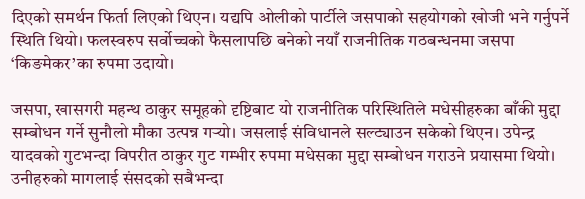दिएको समर्थन फिर्ता लिएको थिएन। यद्यपि ओलीको पार्टीले जसपाको सहयोगको खोजी भने गर्नुपर्ने स्थिति थियो। फलस्वरुप सर्वोच्चको फैसलापछि बनेको नयाँ राजनीतिक गठबन्धनमा जसपा ‘किङमेकर’का रुपमा उदायो।

जसपा, खासगरी महन्थ ठाकुर समूहको दृष्टिबाट यो राजनीतिक परिस्थितिले मधेसीहरुका बाँकी मुद्दा सम्बोधन गर्ने सुनौलो मौका उत्पन्न गर्‍यो। जसलाई संविधानले सल्ट्याउन सकेको थिएन। उपेन्द्र यादवको गुटभन्दा विपरीत ठाकुर गुट गम्भीर रुपमा मधेसका मुद्दा सम्बोधन गराउने प्रयासमा थियो। उनीहरुको मागलाई संसदको सबैभन्दा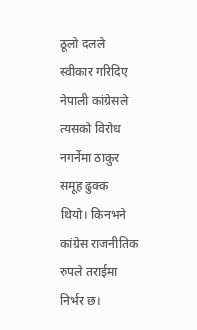ठूलो दलले स्वीकार गरिदिए नेपाली कांग्रेसले त्यसको विरोध नगर्नेमा ठाकुर समूह ढुक्क थियो। किनभने कांग्रेस राजनीतिक रुपले तराईमा निर्भर छ।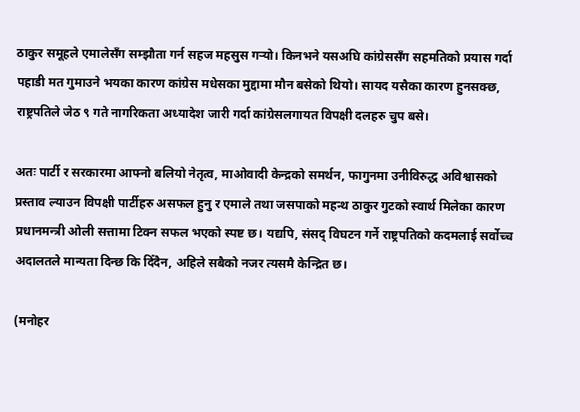ठाकुर समूहले एमालेसँग सम्झौता गर्न सहज महसुस गर्‍यो। किनभने यसअघि कांग्रेससँग सहमतिको प्रयास गर्दा पहाडी मत गुमाउने भयका कारण कांग्रेस मधेसका मुद्दामा मौन बसेको थियो। सायद यसैका कारण हुनसक्छ, राष्ट्रपतिले जेठ ९ गते नागरिकता अध्यादेश जारी गर्दा कांग्रेसलगायत विपक्षी दलहरु चुप बसे।

अतः पार्टी र सरकारमा आफ्नो बलियो नेतृत्व, माओवादी केन्द्रको समर्थन, फागुनमा उनीविरुद्ध अविश्वासको प्रस्ताव ल्याउन विपक्षी पार्टीहरु असफल हुनु र एमाले तथा जसपाको महन्थ ठाकुर गुटको स्वार्थ मिलेका कारण प्रधानमन्त्री ओली सत्तामा टिक्न सफल भएको स्पष्ट छ। यद्यपि, संसद् विघटन गर्ने राष्ट्रपतिको कदमलाई सर्वोच्च अदालतले मान्यता दिन्छ कि दिँदैन, अहिले सबैको नजर त्यसमै केन्द्रित छ।

(मनोहर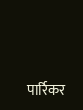पार्रिकर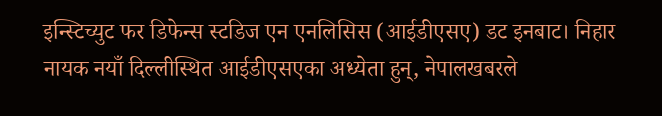इन्स्टिच्युट फर डिफेन्स स्टडिज एन एनलिसिस (आईडीएसए) डट इनबाट। निहार नायक नयाँ दिल्लीस्थित आईडीएसएका अध्येता हुन्, नेपालखबरले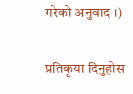गरेको अनुवाद ।)

प्रतिकृया दिनुहोस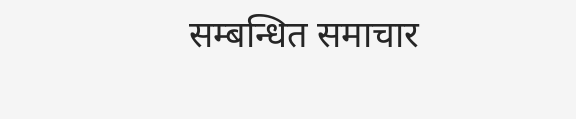सम्बन्धित समाचार